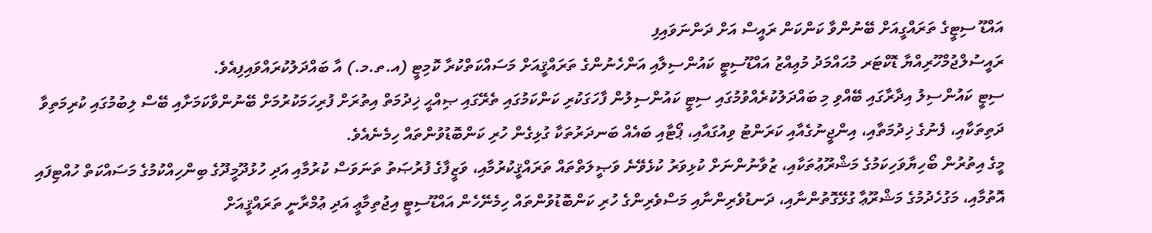އައްޑޫ ސިޓީގެ ތަރައްގީއަށް ބޭނުންވާ ކަންކަން ރައީސް އަށް ދަންނަވައިފި
ރައީސުލްޖުމްހޫރިއްޔާ ޑޮކްޓަރ މުޙައްމަދު މުޢިއްޒު އައްޑޫސިޓީ ކައުންސިލާއި އަންހެނުންގެ ތަރައްޤީއަށް މަސައްކަތްކުރާ ކޮމިޓީ (އ.ތ.މ.) އާ ބައްދަލުކުރައްވައިފިއެވެ.
ސިޓީ ކައުންސިލު އިދާރާގައި ބޭއްވި މި ބައްދަލުކުރެއްވުމުގައި ސިޓީ ކައުންސިލުން ފާހަގަކުރި ކަންކަމުގައި ތެރޭގައި ޞިއްޙީ ޚިދުމަތް އިތުރަށް ފުރިހަމަކުރުމަށް ބޭނުންވާކަމަށާއި ބޭސް ލިބުމުގައި ކުރިމަތިވާ ދަތިތަކާއި، ފެނުގެ ޚިދުމަތާއި، އިންޖީނުގެއާއި ކަރަންޓު ވިއުގައާއި، ޕޯޓާއި ބައެއް ބަނދަރުތަކާ ގުޅިގެން ހުރި ކަންބޮޑުވުންތައް ހިމެނެއެވެ.
މީގެ އިތުރުން ބޯހިޔާވަހިކަމުގެ މަޝްރޫޢުތަކާއި، ޒުވާނުންނަށް ކުޅިވަރު ކުޅެވޭނެ ވަޞީލަތްތައް ތަރައްޤީކުރުމާއި، ވަޒީފާގެ ފުރުޞަތު ތަނަވަސް ކުރުމާއި އަދި ހުޅުދޫމީދޫގެ ބިންހިއްކުމުގެ މަސައްކަތް ހުއްޓިފައި އޮތުމާއި، މަގުހެދުމުގެ މަޝްރޫޢާ ގުޅޭގޮތުންނާއި، ދަނޑުވެރިންނާއި މަސްވެރިންގެ ހުރި ކަންބޮޑުވުންތައް ހިމެނޭހެން އައްޑޫސިޓީ އިޖުތިމާޢީ އަދި ޢުމްރާނީ ތަރައްޤީއަށް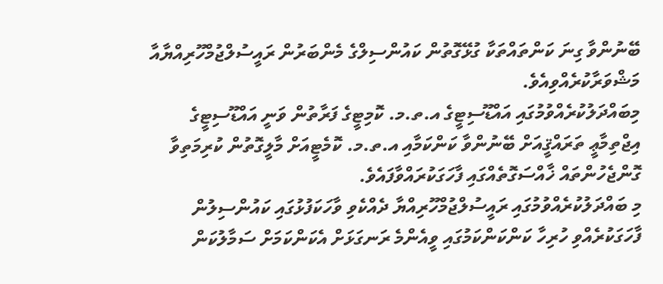ބޭނުންވާ ގިނަ ކަންތައްތަކާ ގުޅޭގޮތުން ކައުންސިލްގެ މެންބަރުން ރައީސުލްޖުމްހޫރިއްޔާއާ މަޝްވަރާކުރެއްވިއެވެ.
މިބައްދަލުކުރެއްވުމުގައި އައްޑޫސިޓީގެ އ.ތ.މ. ކޮމިޓީގެ ފަރާތުން ވަނީ އައްޑޫސިޓީގެ އިޖްތިމާޢީ ތަރައްޤީއަށް ބޭނުންވާ ކަންކަމާއި އ.ތ.މ. ކޮމެޓީއަށް މާލީގޮތުން ކުރިމަތިވާ ގޮންޖެހުންތައް ޚާއްސަގޮތެއްގައި ފާހަގަކުރައްވާފައެވެ.
މި ބައްދަލުކުރެއްވުމުގައި ރައީސުލްޖުމްހޫރިއްޔާ ދެއްކެވި ވާހަކަފުޅުގައި ކައުންސިލުން ފާހަގަކުރެއްވި ހުރިހާ ކަންކަންކަމުގައި ވީއެންމެ ރަނގަޅަށް އެކަންކަމަށް ސަމާލުކަން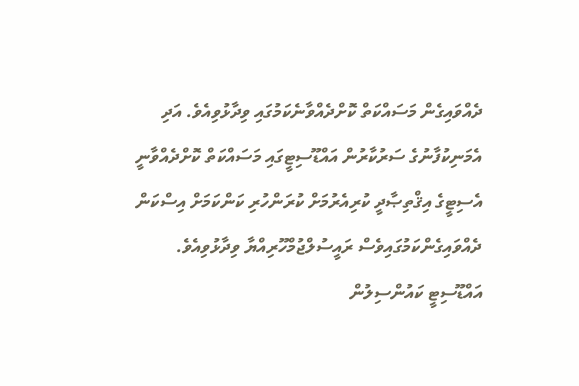ދެއްވައިގެން މަސައްކަތް ކޮށްދެއްވާނެކަމުގައި ވިދާޅުވިއެވެ. އަދި އެމަނިކުފާނުގެ ސަރުކާރުން އައްޑޫސިޓީގައި މަސައްކަތް ކޮށްދެއްވާނީ އެސިޓީގެ އިޤްތިޞާދީ ކުރިއެރުމަށް ކުރަންހުރި ކަންކަމަށް އިސްކަން ދެއްވައިގެންކަމުގައިވެސް ރައީސުލްޖުމްހޫރިއްޔާ ވިދާޅުވިއެވެ.
އައްޑޫސިޓީ ކައުންސިލުން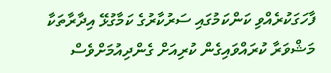ފާހަގަކުރެއްވި ކަންކަމުގައި ސަރުކާރުގެ ކަމާގުޅޭ އިދާރާތަކާ މަޝްވަރާ ކުރައްވައިގެން ކުރިއަށް ގެންދިއުމަށްވެސް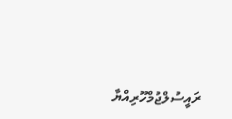ރައީސުލްޖުމްހޫރިއްޔާ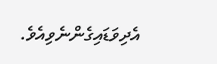އެދިވަޑައިގެންނެވިއެވެ.